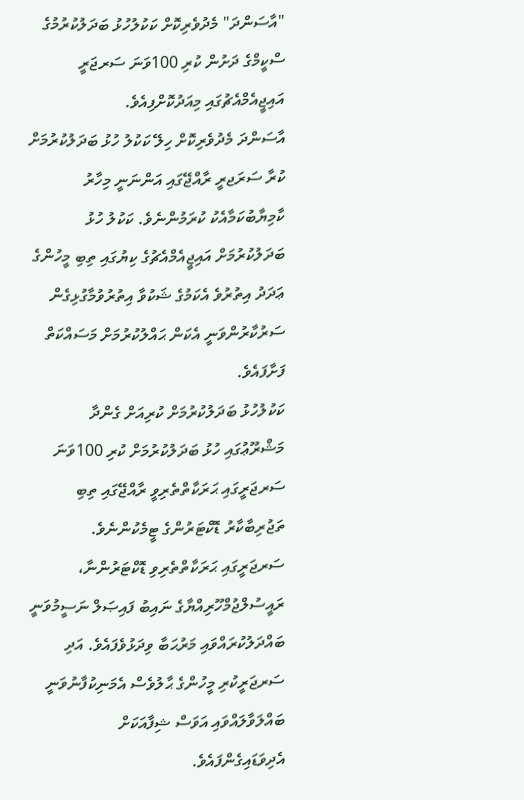"އާސަންދަ" މެދުވެރިކޮށް ކަކުލުހުޅު ބަދަލުކުރުމުގެ ސްކީމްގެ ދަށުން ކުރި 100ވަނަ ސަރޖަރީ އައިޖީއެމްއެޗުގައި މިއަދުކޮށްފިއެވެ.
އާސަންދަ މެދުވެރިކޮށް ހިލޭ ކަކުލު ހުޅު ބަދަލުކުރުމަށް ކުރާ ސަރަޖރީ ރާއްޖޭގައި އަންނަނީ މިހާރު ކާމިޔާބުކަމާއެކު ކުރަމުންނެވެ. ކަކުލު ހުޅު ބަދަލުކުރުމަށް އައިޖީއެމްއެޗުގެ ކިޔުގައި ތިބި މީހުންގެ ޢަދަދު އިތުރުވެ އެކަމުގެ ޝަކުވާ އިތުރުވުމާގުޅިގެން ސަރުކާރުންވަނީ އެކަން ޙައްލުކުރުމަށް މަސައްކަތް ފަށާފައެވެ.
ކަކުލުހުޅު ބަދަލުކުރުމަށް ކުރިއަށް ގެންދާ މަޝްރޫޢުގައި ހުޅު ބަދަލުކުރުމަށް ކުރި 100ވަނަ ސަރޖަރީގައި ޙަރަކާތްތެރިވީ ރާއްޖޭގައި ތިބި ތަޖުރިބާކާރު ޑޮކްޓަރުންގެ ޓީމެކުންނެވެ. ސަރޖަރީގައި ޙަރަކާތްތެރިވި ޑޮކްޓަރުންނާ، ރައީސުލްޖުމްހޫރިއްޔާގެ ނައިބު ފައިޞަލް ނަސީމުވަނީ ބައްދަލުކުރައްވައި މަރުޙަބާ ވިދަޅުވެފައެވެ. އަދި ސަރޖަރީކުރި މީހުންގެ ޙާލުވެސް އެމަނިކުފާނުވަނީ ބައްލަވާލައްވައި އަވަސް ޝިފާއަކަށް އެދިވަޑައިގެންފައެވެ.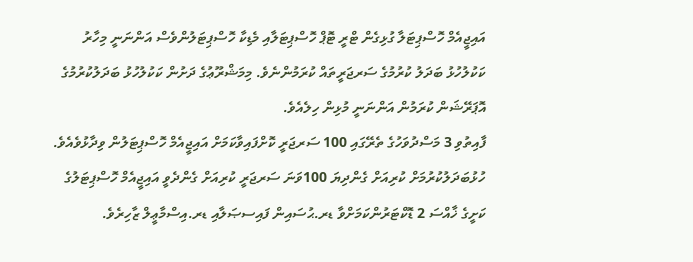އައިޖީއެމް ހޮސްޕިޓަލާ ގުޅިގެން ޓްރީ ޓޮޕް ހޮސްޕިޓަލާއި މެޑިކާ ހޮސްޕިޓަލުންވެސް އަންނަނީ މިހާރު ކަކުލުހުޅު ބަދަލު ކުރުމުގެ ސަރޖަރީތައް ކުރަމުންނެވެ. މިމަޝްރޫޢުގެ ދަށުން ކަކުލުހުޅު ބަދަލުކުރުމުގެ އޮޕަރޭޝަން ކުރަމުން އަންނަނީ މުޅިން ހިލެއެވެ.
ފާއިތުވި 3 މަސްދުވަހުގެ ތެރޭގައި 100 ސަރޖަރީ ކޮށްފައިވާކަމަށް އައިޖީއެމް ހޮސްޕިޓަލުން ވިދާޅުވެއެވެ. ހުޅުބަދަލުކުރުމަށް ކުރިއަށް ގެންދިޔަ 100ވަނަ ސަރޖަރީ ކުރިއަށް ގެންދެވީ އައިޖީއެމް ހޮސްޕިޓަލުގެ ކަށީގެ ޚާއްސަ 2 ޑޮކްޓަރުންކަމަށްވާ ޑރ.ޙުސައިން ފައިސޞަލާއި ޑރ.އިސްމާޢީލް ޒާހިރެވެ.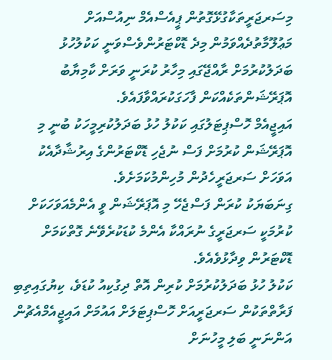މިސަރޖަރީތަކާގުޅޭގޮތުން ޕީއެސްއެމް ނިއުސްއަށް މަޢުލޫމާތުދެއްވަމުން މިދެ ޑޮކްޓަރުންވެސްވަނީ ކަކުލުހުޅު ބަދަލުކުރުމަށް ރާއްޖޭގައި މިހާރު ކުރަނީ ވަރަށް ކާމިޔާބު އޮޕަރޭޝަންތަކެއްކަން ފާހަގަކުރައްވާފައެވެ.
އައިޖީއެމް ހޮސްޕިޓަލުގައި ކަކުލު ހުޅު ބަދަލުކުރިމީހަކު ބުނީ މި އޮޕަރޭޝަން ކުރުމަށް ފަސް ނުޖެހި ޑޮކްޓަރުންގެ އިރުޝާދާއެކު އަވަހަށް ސަރޖަރީހެދުން މުހިންމުކަމަށެވެ.
ގިނަބަޔަކު ކުރަން ފަސްޖެހޭ މި އޮޕަރޭޝަން ވީ އެންމެއަވަހަކަށް ކުރުމަކީ ސަރޖަރީގެ ނުރައްކާ އެންމެ ކުޑަކުރެވޭނެ ގޮތްކަމަށް ޑޮކްޓަރުން ވިދާޅުވެއެވެ.
ކަކުލު ހުޅު ބަދަލުކުރުމަށް ކުރިން އޮތް ދިގުކިއު ކުޑަވެ، ކިޔުގައިތިބި ފަރާތްތަކުން ސަރޖަރީއަށް ހޮސްޕިޓަލަށް އައުމަށް އައިޖީއެމްއެޗުން އަންނަނީ ބަލި މީހުނަށް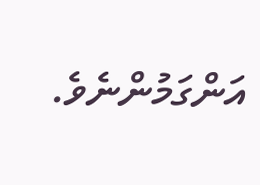އަންގަމުންނެވެ.